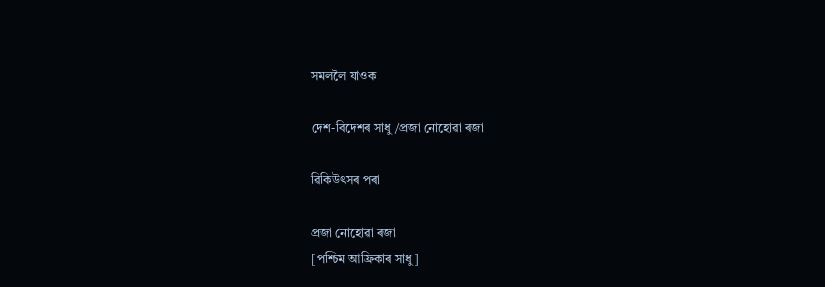সমললৈ যাওক

দেশ-বিদেশৰ সাধু/প্ৰজা নোহোৱা ৰজা

ৱিকিউৎসৰ পৰা

প্ৰজা নোহোৱা ৰজা
[পশ্চিম আফ্ৰিকাৰ সাধু]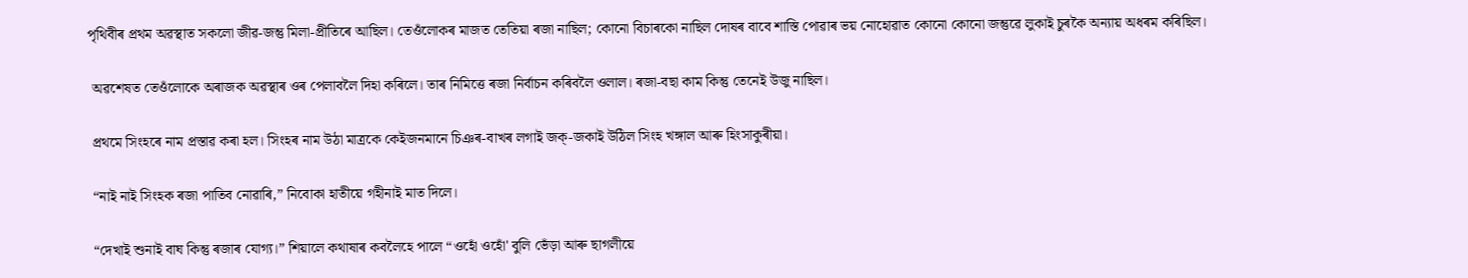পৃথিবীৰ প্ৰথম অৱস্থাত সকলো জীৱ-জন্তু মিলা-প্ৰীতিৰে আছিল। তেওঁলোকৰ মাজত তেতিয়া ৰজা নাছিল; কোনো বিচাৰকো নাছিল দোষৰ বাবে শাস্তি পোৱাৰ ভয় নোহোৱাত কোনো কোনো জন্তুৱে লুকাই চুৰকৈ অন্যায় অধৰম কৰিছিল।

 অৱশেষত তেওঁলোকে অৰাজক অৱস্থাৰ ওৰ পেলাবলৈ দিহা কৰিলে। তাৰ নিমিত্তে ৰজা নিৰ্বাচন কৰিবলৈ ওলাল। ৰজা-বছা কাম কিন্তু তেনেই উজু নাছিল।

 প্ৰথমে সিংহৰে নাম প্ৰস্তাৱ কৰা হল। সিংহৰ নাম উঠা মাত্ৰকে কেইজনমানে চিঞৰ-বাখৰ লগাই জক্‌-জকাই উঠিল সিংহ খঙ্গাল আৰু হিংসাকুৰীয়া।

 “নাই নাই সিংহক ৰজা পাতিব নোৱাৰি,” নিবোকা হাতীয়ে গহীনাই মাত দিলে।

 “দেখাই শুনাই বাঘ কিন্তু ৰজাৰ যোগ্য।” শিয়ালে কথাষাৰ কবলৈহে পালে “ওহোঁ ওহোঁ' বুলি ভেঁড়া আৰু ছাগলীয়ে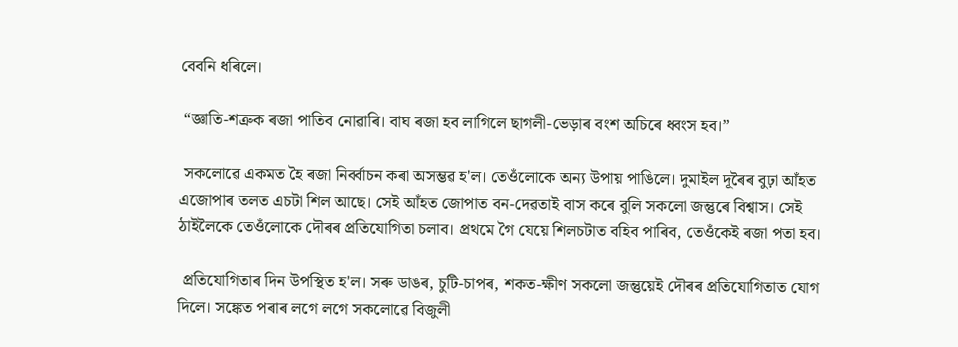বেবনি ধৰিলে।

 “জ্ঞাতি-শত্ৰুক ৰজা পাতিব নোৱাৰি। বাঘ ৰজা হব লাগিলে ছাগলী-ভেড়াৰ বংশ অচিৰে ধ্বংস হব।”

 সকলোৱে একমত হৈ ৰজা নিৰ্ব্বাচন কৰা অসম্ভৱ হ'ল। তেওঁলোকে অন্য উপায় পাঙিলে। দুমাইল দূৰৈৰ বুঢ়া আঁহত এজোপাৰ তলত এচটা শিল আছে। সেই আঁহত জোপাত বন-দেৱতাই বাস কৰে বুলি সকলো জন্তুৰে বিশ্বাস। সেই ঠাইলৈকে তেওঁলোকে দৌৰৰ প্ৰতিযোগিতা চলাব। প্ৰথমে গৈ যেয়ে শিলচটাত বহিব পাৰিব, তেওঁকেই ৰজা পতা হব।

 প্ৰতিযোগিতাৰ দিন উপস্থিত হ'ল। সৰু ডাঙৰ, চুটি-চাপৰ, শকত-ক্ষীণ সকলো জন্তুয়েই দৌৰৰ প্ৰতিযোগিতাত যোগ দিলে। সঙ্কেত পৰাৰ লগে লগে সকলোৱে বিজুলী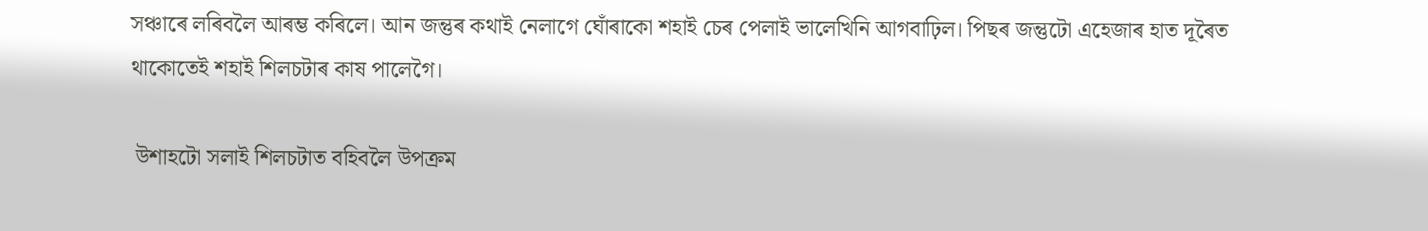সঞ্চাৰে লৰিবলৈ আৰম্ভ কৰিলে। আন জন্তুৰ কথাই নেলাগে ঘোঁৰাকো শহাই চেৰ পেলাই ভালেখিনি আগবাঢ়িল। পিছৰ জন্তুটো এহেজাৰ হাত দূৰৈত থাকোতেই শহাই শিলচটাৰ কাষ পালেগৈ।

 উশাহটো সলাই শিলচটাত বহিবলৈ উপক্ৰম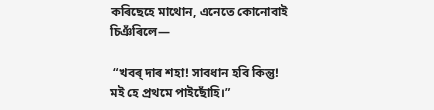কৰিছেহে মাথোন, এনেতে কোনোবাই চিঞঁৰিলে—

 “খবৰ্ দাৰ শহা! সাবধান হবি কিন্তু! মই হে প্ৰথমে পাইছোঁহি।”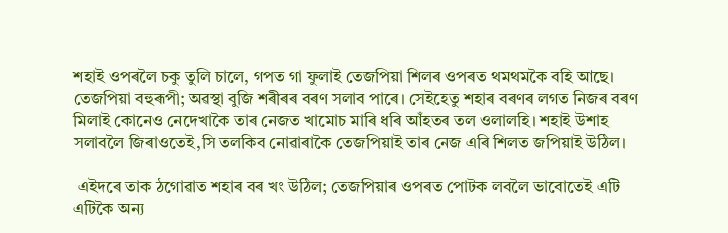শহাই ওপৰলৈ চকু তুলি চালে, গপত গা ফুলাই তেজপিয়া শিলৰ ওপৰত থমথমকৈ বহি আছে। তেজপিয়া বহুৰূপী; অৱস্থা বুজি শৰীৰৰ বৰণ সলাব পাৰে। সেইহেতু শহাৰ বৰণৰ লগত নিজৰ বৰণ মিলাই কোনেও নেদেখাকৈ তাৰ নেজত খামোচ মাৰি ধৰি আঁহতৰ তল ওলালহি। শহাই উশাহ সলাবলৈ জিৰাওতেই,সি তলকিব নোৱাৰাকৈ তেজপিয়াই তাৰ নেজ এৰি শিলত জপিয়াই উঠিল।

 এইদৰে তাক ঠগোৱাত শহাৰ বৰ খং উঠিল; তেজপিয়াৰ ওপৰত পোটক লবলৈ ভাবোতেই এটি এটিকৈ অন্য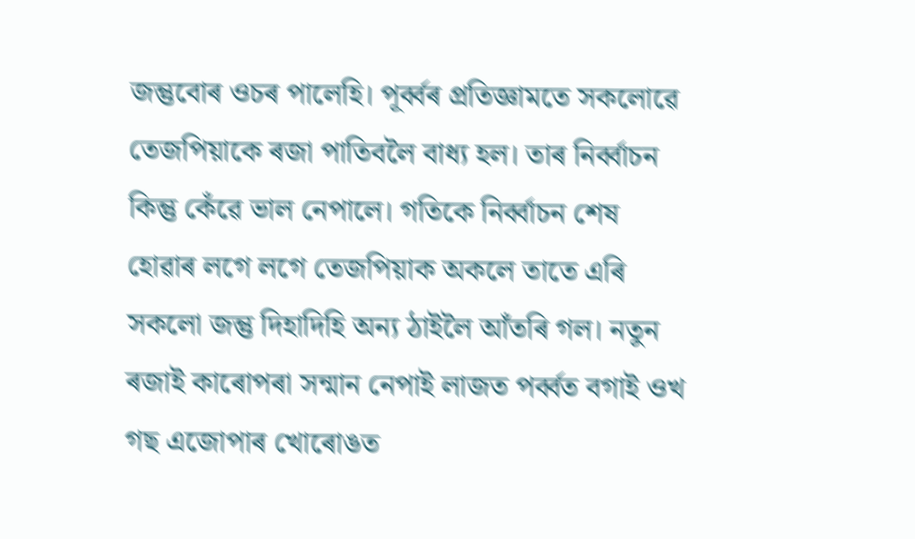জন্তুবোৰ ওচৰ পালেহি। পূৰ্ব্বৰ প্ৰতিজ্ঞামতে সকলোৱে তেজপিয়াকে ৰজা পাতিবলৈ বাধ্য হল। তাৰ নিৰ্ব্বাচন কিন্তু কেঁৱে ভাল নেপালে। গতিকে নিৰ্ব্বাচন শেষ হোৱাৰ লগে লগে তেজপিয়াক অকলে তাতে এৰি সকলো জন্তু দিহাদিহি অন্য ঠাইলৈ আঁতৰি গল। নতুন ৰজাই কাৰোপৰা সন্মান নেপাই লাজত পৰ্ব্বত বগাই ওখ গছ এজোপাৰ খোৰোঙত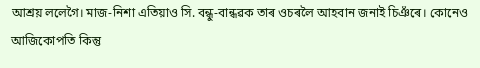আশ্ৰয় ললেগৈ। মাজ-নিশা এতিয়াও সি. বন্ধু-বান্ধৱক তাৰ ওচৰলৈ আহবান জনাই চিঞঁৰে। কোনেও আজিকোপতি কিন্তু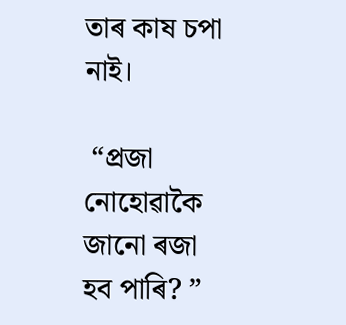তাৰ কাষ চপা নাই।

 “প্ৰজা নোহোৱাকৈ জানো ৰজা হব পাৰি? ”